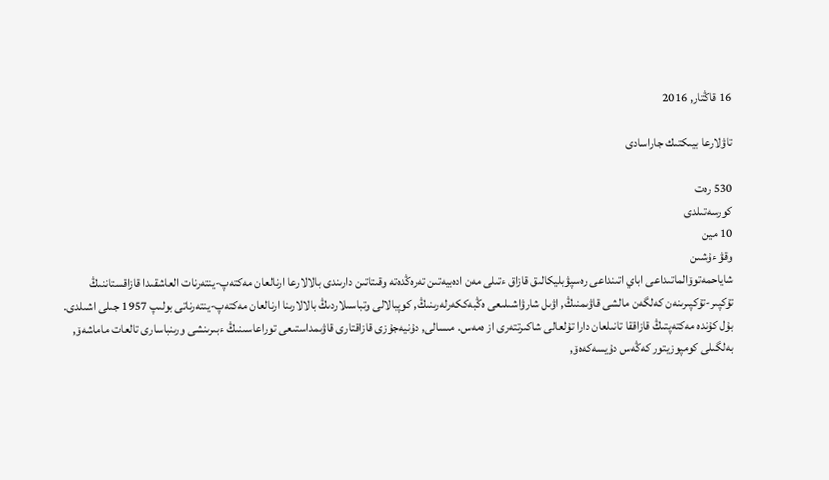16 قاڭتار, 2016

تاۋلارعا بيىكتىك جاراسادى

530 رەت
كورسەتىلدى
10 مين
وقۋ ءۇشىن
شاياحمەتوۆالماتىداعى اباي اتىنداعى رەسپۋبليكالىق قازاق ءتىلى مەن ادەبيەتىن تەرەڭدەتە وقىتاتىن دارىندى بالالارعا ارنالعان مەكتەپ-ينتەرنات العاشقىدا قازاقستاننىڭ تۇكپىر-تۇكپىرىنەن كەلگەن مالشى قاۋىمنىڭ, اۋىل شارۋاشىلىعى ەڭبەككەرلەرىنىڭ, كوپبالالى وتباسىلاردىڭ بالالارىنا ارنالعان مەكتەپ-ينتەرناتى بولىپ 1957 جىلى اشىلدى. بۇل كۇندە مەكتەپتىڭ قازاققا تانىلعان دارا تۇلعالى شاكىرتتەرى از ەمەس. مىسالى, دۇنيەجۇزى قازاقتارى قاۋىمداستىعى توراعاسىنىڭ ءبىرىنشى ورىنباسارى تالعات ماماشەۆ, بەلگىلى كومپوزيتور كەڭەس دۇيسەكەەۆ,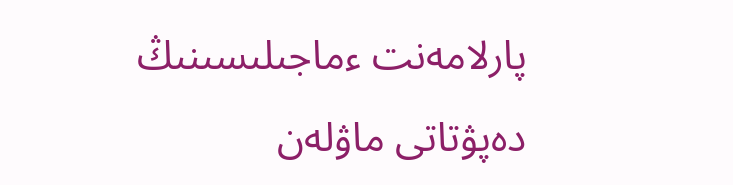پارلامەنت ءماجىلىسىنىڭ دەپۋتاتى ماۋلەن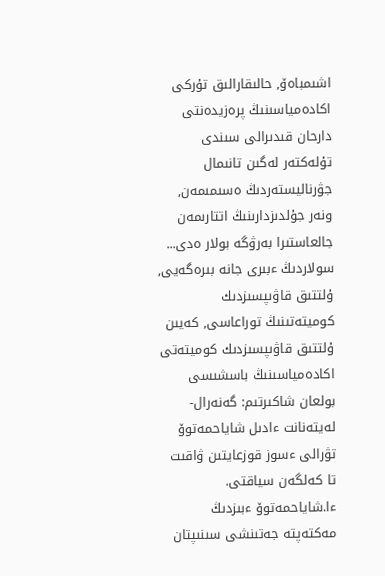اشىمباەۆ, حالىقارالىق تۇركى اكادەمياسىنىڭ پرەزيدەنتى دارحان قىدىرالى سىندى تۇلەكتەر لەگىن تانىمال جۋرناليستەردىڭ ەسىمىمەن, ونەر جۇلدىزدارىنىڭ اتتارىمەن جالعاستىرا بەرۋگە بولار ەدى... سولاردىڭ ءبىرى جانە بىرەگەيى, ۇلتتىق قاۋىپسىزدىك كوميتەتىنىڭ توراعاسى, كەيىن ۇلتتىق قاۋىپسىزدىك كوميتەتى اكادەمياسىنىڭ باسشىسى بولعان شاكىرتىم: گەنەرال-لەيتەنانت ءادىل شاياحمەتوۆ تۋرالى ءسوز قوزعايتىن ۋاقىت تا كەلگەن سياقتى. ءا.شاياحمەتوۆ ءبىزدىڭ مەكتەپتە جەتىنشى سىنىپتان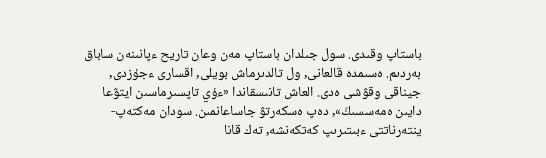باستاپ وقىدى. سول جىلدان باستاپ مەن وعان تاريح ءپانىنەن ساباق بەردىم. ەسىمدە قالعانى, ول تالدىرماش بويلى, اقسارى ءجۇزدى, جيناقى وقۋشى ەدى. العاش تانىسقاندا «ءۇي تاپسىرماسىن ايتۋعا دايىن ەمەسسىڭ», دەپ ەسكەرتۋ جاساعانمىن. سودان مەكتەپ-ينتەرناتتى ءبىتىرىپ كەتكەنشە, تەك قانا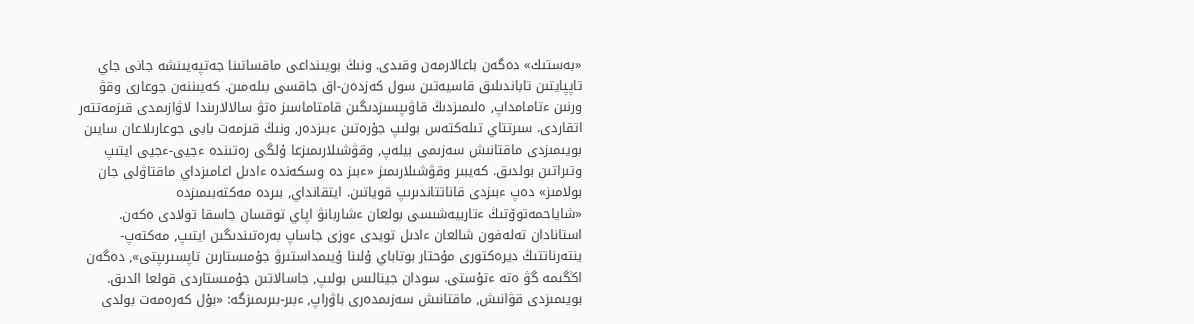«بەستىك» دەگەن باعالارمەن وقىدى. ونىڭ بويىنداعى ماقساتىنا جەتپەيىنشە جانى جاي تاپپايتىن تاباندىلىق قاسيەتىن سول كەزدەن-اق جاقسى بىلەمىن. كەيىننەن جوعارى وقۋ ورنىن ءتامامداپ, ەلىمىزدىڭ قاۋىپسىزدىگىن قامتاماسىز ەتۋ سالالارىندا لاۋازىمدى قىزمەتتەر اتقاردى. سىرتتاي تىلەكتەس بولىپ جۇرەتىن ءبىزدەر, ونىڭ قىزمەت بابى جوعارىلاعان سايىن بويىمىزدى ماقتانىش سەزىمى بيلەپ, وقۋشىلارىمىزعا ۇلگى رەتىندە ءجيى-ءجيى ايتىپ وتىراتىن بولدىق. كەيبىر وقۋشىلارىمىز «ءبىز دە وسكەندە ءادىل اعامىزداي ماقتاۋلى جان بولامىز» دەپ ءبىزدى قاناتتاندىرىپ قوياتىن. ايتقانداي, بىردە مەكتەبىمىزدە «شاياحمەتوۆتىڭ ءتاربيەشىسى بولعان ءشاربانۋ اپاي توقسان جاسقا تولادى ەكەن. استانادان تەلەفون شالعان ءادىل تويدى ءوزى جاساپ بەرەتىندىگىن ايتىپ, مەكتەپ-ينتەرناتتىڭ ديرەكتورى مۇحتار بوتاباي ۇلىنا ۇيىمداستىرۋ جۇمىستارىن تاپسىرىپتى», دەگەن اڭگىمە گۋ ەتە ءتۇستى. سودان جينالىس بولىپ, جاسالاتىن جۇمىستاردى قولعا الدىق. بويىمىزدى قۋانىش, ماقتانىش سەزىمدەرى باۋراپ, ءبىر-بىرىمىزگە: «بۇل كەرەمەت بولدى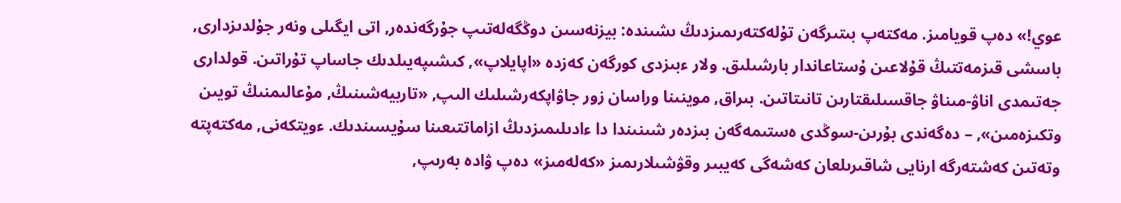عوي!» دەپ قويامىز. مەكتەپ بىتىرگەن تۇلەكتەرىمىزدىڭ ىشىندە: بيزنەسىن دوڭگەلەتىپ جۇرگەندەر, اتى ايگىلى ونەر جۇلدىزدارى, باسشى قىزمەتتىڭ قۇلاعىن ۇستاعاندار بارشىلىق. ولار ءبىزدى كورگەن كەزدە «اپايلاپ», كىشىپەيىلدىك جاساپ تۇراتىن. قولدارى جەتىمدى اناۋ-مىناۋ جاقسىلىقتارىن تانىتاتىن. بىراق, موينىنا وراسان زور جاۋاپكەرشىلىك الىپ, «تاربيەشىنىڭ, مۇعالىمنىڭ تويىن وتكىزەمىن», – دەگەندى بۇرىن-سوڭدى ەستىمەگەن بىزدەر شىنىندا دا ءادىلىمىزدىڭ ازاماتتىعىنا سۇيسىندىك. ءويتكەنى, مەكتەپتە وتەتىن كەشتەرگە ارنايى شاقىرىلعان كەشەگى كەيبىر وقۋشىلارىمىز «كەلەمىز» دەپ ۋادە بەرىپ,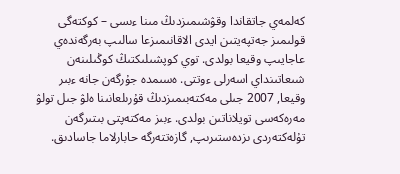كەلمەي جاتقاندا وقۋشىمىزدىڭ مىنا ءىسى – كوكتەگى قولىمىز جەتپەيتىن ايدى الاقانىمىزعا سالىپ بەرگەندەي عاجايىپ وقيعا بولدى. توي كوپشىلىكتىڭ كوڭىلىنەن شىعاتىنداي اسەرلى ءوتتى. ەسىمدە جۇرگەن جانە ءبىر وقيعا, 2007 جىلى مەكتەبىمىزدىڭ قۇرىلعانىنا ەلۋ جىل تولۋ مەرەكەسى تويلاناتىن بولدى. ءبىز مەكتەپتى بىتىرگەن تۇلەكتەردى ىزدەستىرىپ, گازەتتەرگە حابارلاما جاسادىق.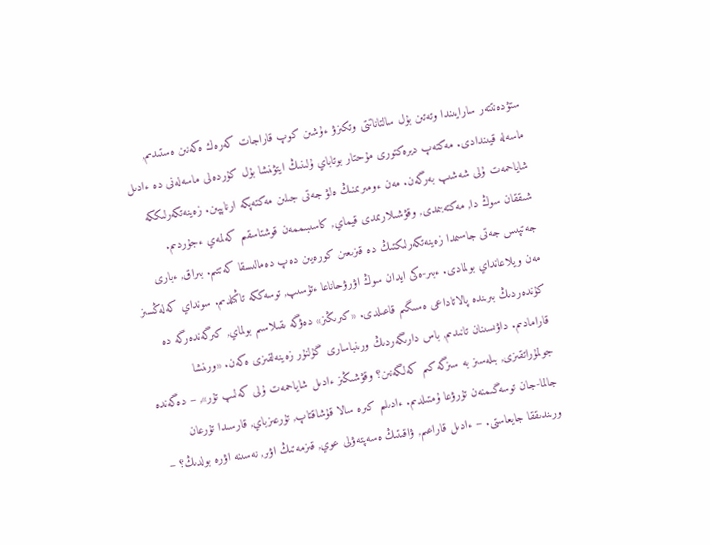ستۋدەنتتەر سارايىندا وتەتىن بۇل سالتاناتتى وتكىزۋ ءۇشىن كوپ قاراجات كەرەك ەكەنىن ەستىدىم, ماسەلە قيىندادى. مەكتەپ ديرەكتورى مۇحتار بوتاباي ۇلىنىڭ ايتۋىنشا بۇل كۇردەلى ماسەلەنى دە ءادىل شاياحمەت ۇلى شەشىپ بەرگەن. مەن ءومىرىمنىڭ ەلۋ جەتى جىلىن مەكتەپكە ارناپپىن. زەينەتكەرلىككە شىققان سوڭ دا, مەكتەبىمدى, وقۋشىلارىمدى قيماي, كاسىبىممەن قوشتاسقىم كەلمەي ءجۇردىم. جەتپىس جەتى جاسىمدا زەينەتكەرلىكتىڭ دە قىزىعىن كورەيىن دەپ دەمالىسقا كەتتىم. بىراق, ءبارى مەن ويلاعانداي بولمادى. ءبىر-ەكى ايدان سوڭ اۋرۋحاناعا ءتۇسىپ, توسەككە تاڭىلدىم. سونداي كەلەڭسىز كۇندەردىڭ بىرىندە پالاتاداعى ەسىگىم قاعىلدى. «كىرىڭىز» دەۋگە ىقىلاسىم بولماي, كىرگەندەرگە دە قارامادىم. داۋىسىنان تانىدىم, باس دارىگەردىڭ ورىنباسارى گۇلنۇر زەينەلقىزى ەكەن. «ورىنشا جولمۇراتقىزى, بىلەسىز بە سىزگە كىم كەلگەنىن؟ وقۋشىڭىز ءادىل شاياحمەت ۇلى كەلىپ تۇر», – دەگەندە جالما-جان توسەگىمنەن تۇرۋعا ۇمتىلدىم. ءادىلىم كىرە سالا قۇشاقتاپ, تۇرعىزباي, قارسىدا تۇرعان ورىندىققا جايعاستى. – ءادىل قاراعىم, ۋاقىتىڭ ەسەپتەۋلى عوي, قىزمەتىڭ اۋىر, نەسىنە اۋرە بولدىڭ؟ –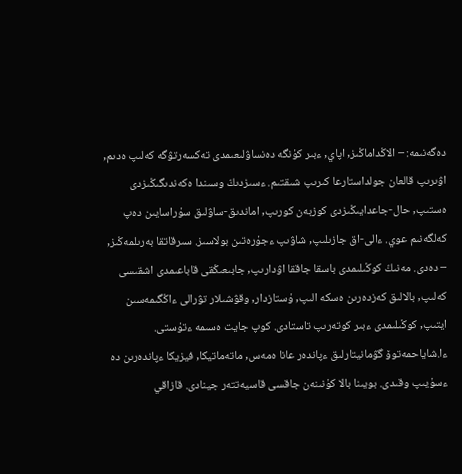دەگەنىمە: – الاڭداماڭىز, اپاي, ءبىر كۇنگە دەنساۋلىعىمدى تەكسەرتۋگە كەلىپ ەدىم, اۋىرىپ قالعان جولداستارعا كىرىپ شىقتىم. ءسىزدىڭ وسىندا ەكەندىگىڭىزدى ەستىپ, حال-جاعدايىڭىزدى كوزبەن كورىپ, اماندىق-ساۋلىق سۇراسايىن دەپ كەلگەنىم عوي. ءالى-اق جازىلىپ, شاۋىپ ءجۇرەتىن بولاسىز. سىرقاتقا بەرىلمەڭىز, – دەدى. مەنىڭ كوڭىلىمدى باسقا جاققا اۋدارىپ, جابىعىڭقى قاباعىمدى اشقىسى كەلىپ, بالالىق كەزدەرىن ەسكە الىپ, ۇستازدار, وقۋشىلار تۋرالى ءاڭگىمەسىن ايتىپ, كوڭىلىمدى ءبىر كوتەرىپ تاستادى. كوپ جايت ەسىمە ءتۇستى. ءا.شاياحمەتوۆ گۋمانيتارلىق ءپاندەر عانا ەمەس, ماتەماتيكا, فيزيكا ءپاندەرىن دە ءسۇيىپ وقىدى. بويىنا بالا كۇنىنەن جاقسى قاسيەتتەر جينادى. قازاقي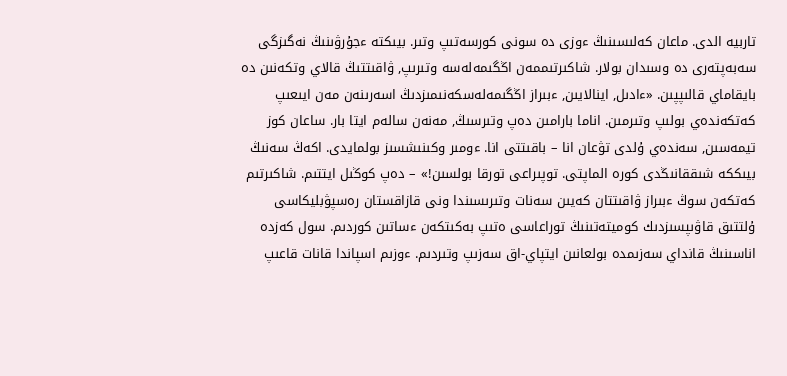تاربيە الدى. ماعان كەلىسىنىڭ ءوزى دە سونى كورسەتىپ وتىر. بيىكتە ءجۇرۋىنىڭ نەگىزگى سەبەپتەرى دە وسىدان بولار. شاكىرتىممەن اڭگىمەلەسە وتىرىپ, ۋاقىتتىڭ قالاي وتكەنىن دە بايقاماي قالىپپىن. «ءادىل, اينالايىن, ءبىراز اڭگىمەلەسكەنىمىزدىڭ اسەرىنەن مەن ايىعىپ كەتكەندەي بولىپ وتىرمىن. اناما بارامىن دەپ وتىرسىڭ, مەنەن سالەم ايتا بار. ساعان كوز تيمەسىن, سەندەي ۇلدى تۋعان انا – باقىتتى انا. ءومىر وكىنىشسىز بولمايدى. اكەڭ سەنىڭ بيىككە شىققانىڭدى كورە الماپتى. توپىراعى تورقا بولسىن!» – دەپ كوڭىل ايتتىم. شاكىرتىم كەتكەن سوڭ ءبىراز ۋاقىتتان كەيىن سەنات وتىرىسىندا ونى قازاقستان رەسپۋبليكاسى ۇلتتىق قاۋىپسىزدىك كوميتەتىنىڭ توراعاسى ەتىپ بەكىتكەن ءساتىن كوردىم. سول كەزدە اناسىنىڭ قانداي سەزىمدە بولعانىن ايتپاي-اق سەزىپ وتىردىم. ءوزىم اسپاندا قانات قاعىپ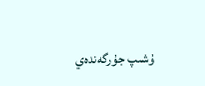ۇشىپ جۇرگەندەي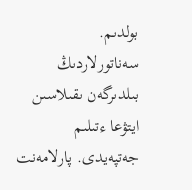بولدىم. سەناتورلاردىڭ بىلدىرگەن ىقىلاسىن ايتۋعا ءتىلىم جەتپەيدى. پارلامەنت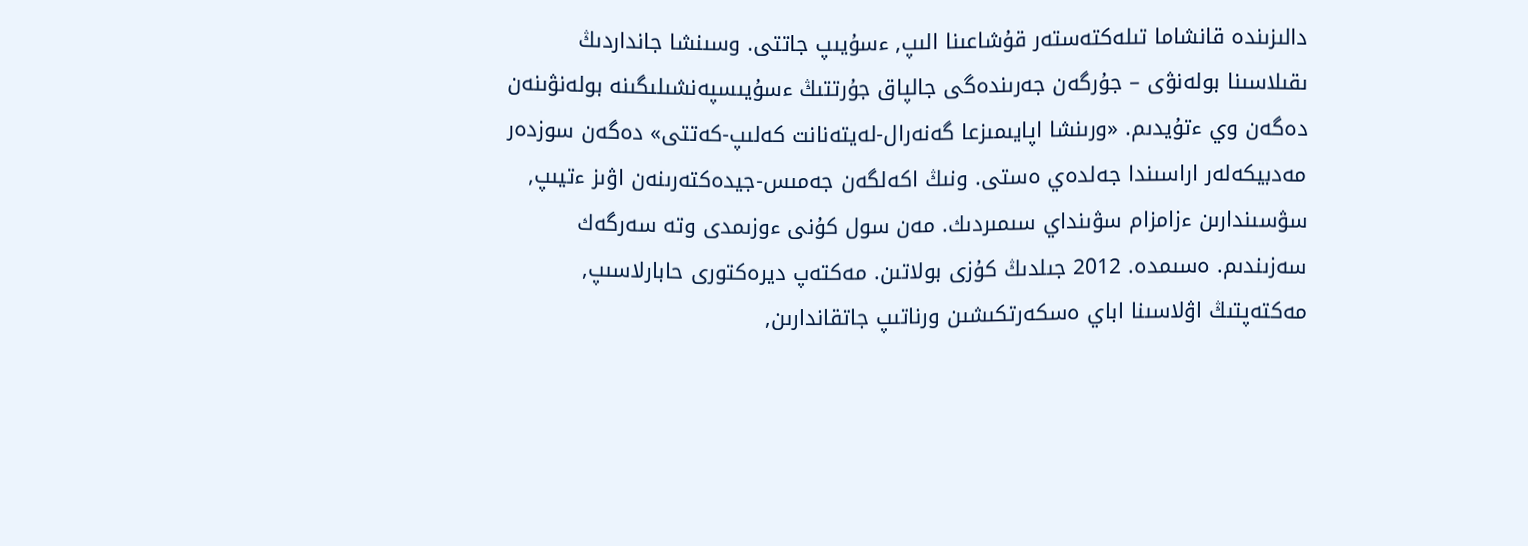دالىزىندە قانشاما تىلەكتەستەر قۇشاعىنا الىپ, ءسۇيىپ جاتتى. وسىنشا جانداردىڭ ىقىلاسىنا بولەنۋى – جۇرگەن جەرىندەگى جالپاق جۇرتتىڭ ءسۇيىسپەنشىلىگىنە بولەنۋىنەن دەگەن وي ءتۇيدىم. «ورىنشا اپايىمىزعا گەنەرال-لەيتەنانت كەلىپ-كەتتى» دەگەن سوزدەر مەدبيكەلەر اراسىندا جەلدەي ەستى. ونىڭ اكەلگەن جەمىس-جيدەكتەرىنەن اۋىز ءتيىپ, سۋسىندارىن ءزامزام سۋىنداي سىمىردىك. مەن سول كۇنى ءوزىمدى وتە سەرگەك سەزىندىم. ەسىمدە. 2012 جىلدىڭ كۇزى بولاتىن. مەكتەپ ديرەكتورى حابارلاسىپ, مەكتەپتىڭ اۋلاسىنا اباي ەسكەرتكىشىن ورناتىپ جاتقاندارىن,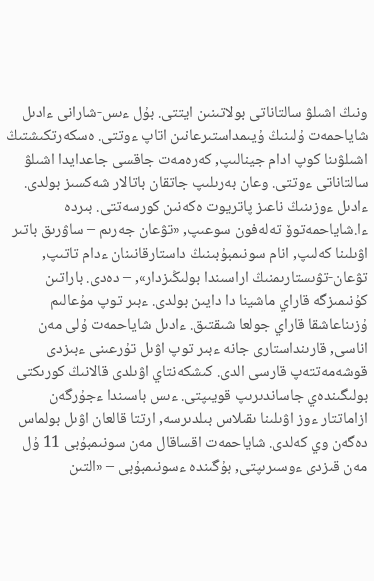ونىڭ اشىلۋ سالتاناتى بولاتىنىن ايتتى. بۇل ءىس-شارانى ءادىل شاياحمەت ۇلىنىڭ ۇيىمداستىرعانىن اتاپ ءوتتى. ەسكەرتكىشتىڭ اشىلۋىنا كوپ ادام جينالىپ, كەرەمەت جاقسى جاعدايدا اشىلۋ سالتاناتى ءوتتى. وعان بەرىلىپ جاتقان باتالار شەكسىز بولدى. ءادىل ءوزىنىڭ ناعىز پاتريوت ەكەنىن كورسەتتى. بىردە ءا.شاياحمەتوۆ تەلەفون سوعىپ, «تۋعان جەرىم – ساۋرىق باتىر اۋىلىنا كەلىپ, انام سونىمبۇبىنىڭ داستارقانىنان ءدام تاتىپ, تۋعان-تۋىستارىمنىڭ اراسىندا بولىڭىزدار», – دەدى. باراتىن كۇنىمىزگە قاراي ماشينا دا دايىن بولدى. ءبىر توپ مۇعالىم ۇزىناعاشقا قاراي جولعا شىقتىق. ءادىل شاياحمەت ۇلى مەن اناسى, قارىنداستارى جانە ءبىر توپ اۋىل تۇرعىنى ءبىزدى قوشەمەتتەپ قارسى الدى. كىشكەنتاي اۋىلدى قالانىڭ كورىكتى بولىگىندەي جاساندىرىپ قويىپتى. ءىس باسىندا ءجۇرگەن ازاماتتار ءوز اۋىلىنا ىقىلاس بىلدىرسە, ارتتا قالعان اۋىل بولماس دەگەن وي كەلدى. شاياحمەت اقساقال مەن سونىمبۇبى 11 ۇل مەن قىزدى ءوسىرىپتى, بۇگىندە ءسونىمبۇبى – «التىن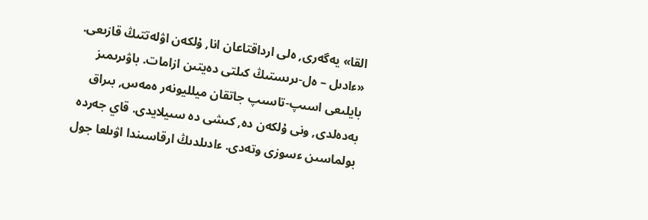القا» يەگەرى, ەلى ارداقتاعان انا, ۇلكەن اۋلەتتىڭ قازىعى. «ءادىل – ەل-ىرىستىڭ كىلتى دەيتىن ازامات. باۋىرىمىز بايلىعى اسىپ-تاسىپ جاتقان ميلليونەر ەمەس, بىراق بەدەلدى, ونى ۇلكەن دە, كىشى دە سىيلايدى. قاي جەردە بولماسىن ءسوزى وتەدى. ءادىلدىڭ ارقاسىندا اۋىلعا جول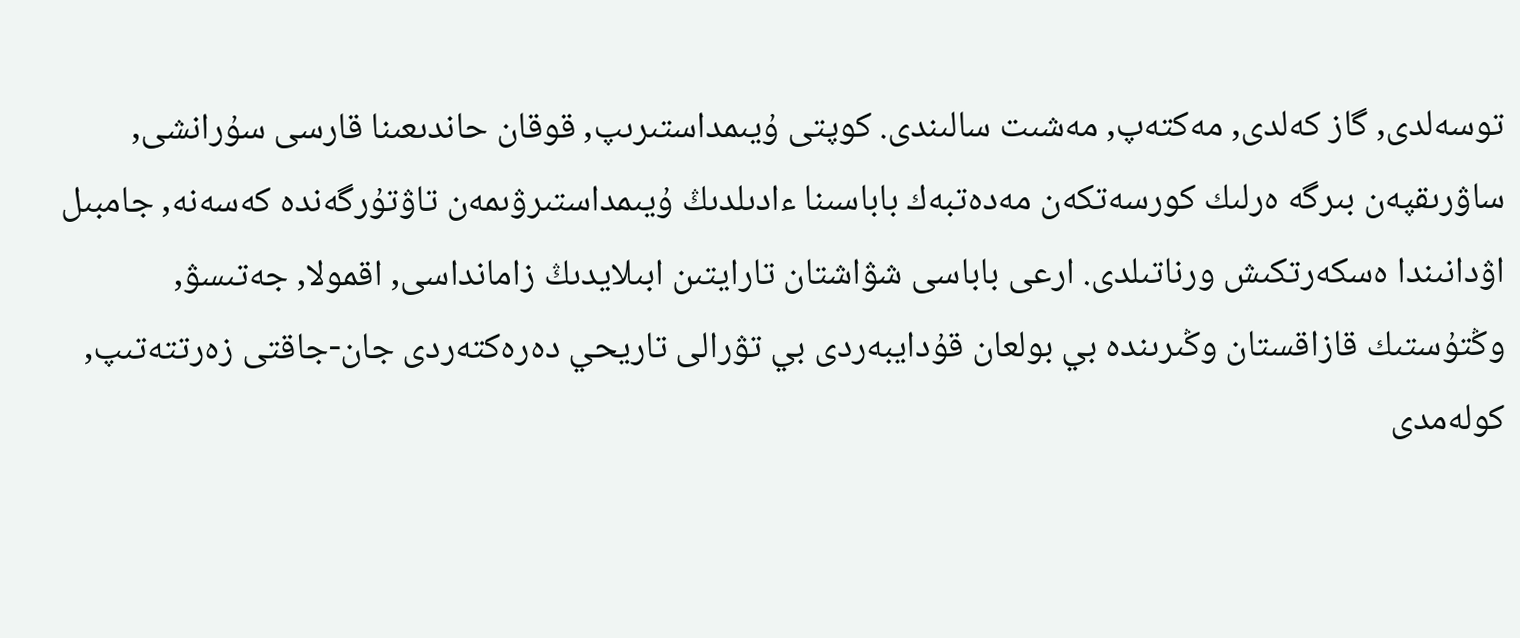توسەلدى, گاز كەلدى, مەكتەپ, مەشىت سالىندى. كوپتى ۇيىمداستىرىپ, قوقان حاندىعىنا قارسى سۇرانشى, ساۋرىقپەن بىرگە ەرلىك كورسەتكەن مەدەتبەك باباسىنا ءادىلدىڭ ۇيىمداستىرۋىمەن تاۋتۇرگەندە كەسەنە, جامبىل اۋدانىندا ەسكەرتكىش ورناتىلدى. ارعى باباسى شۋاشتان تارايتىن ابىلايدىڭ زامانداسى, اقمولا, جەتىسۋ, وڭتۇستىك قازاقستان وڭىرىندە بي بولعان قۇدايبەردى بي تۋرالى تاريحي دەرەكتەردى جان-جاقتى زەرتتەتىپ, كولەمدى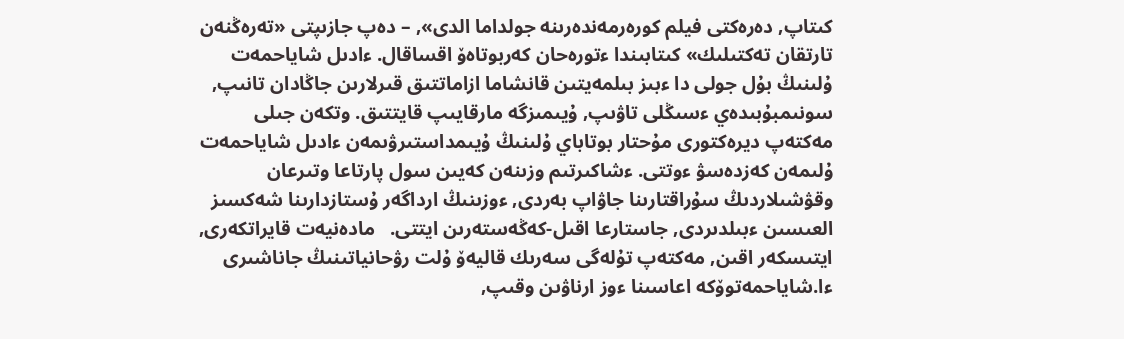كىتاپ, دەرەكتى فيلم كورەرمەندەرىنە جولداما الدى», – دەپ جازىپتى «تەرەڭنەن تارتقان تەكتىلىك» كىتابىندا ءتورەحان كەربوتاەۆ اقساقال. ءادىل شاياحمەت ۇلىنىڭ بۇل جولى دا ءبىز بىلمەيتىن قانشاما ازاماتتىق قىرلارىن جاڭادان تانىپ, سونىمبۇبىدەي ءسىڭلى تاۋىپ, ۇيىمىزگە مارقايىپ قايتتىق. وتكەن جىلى مەكتەپ ديرەكتورى مۇحتار بوتاباي ۇلىنىڭ ۇيىمداستىرۋىمەن ءادىل شاياحمەت ۇلىمەن كەزدەسۋ ءوتتى. ءشاكىرتىم وزىنەن كەيىن سول پارتاعا وتىرعان وقۋشىلاردىڭ سۇراقتارىنا جاۋاپ بەردى, ءوزىنىڭ ارداگەر ۇستازدارىنا شەكسىز العىسىن ءبىلدىردى, جاستارعا اقىل-كەڭەستەرىن ايتتى.   مادەنيەت قايراتكەرى, ايتىسكەر اقىن, مەكتەپ تۇلەگى سەرىك قاليەۆ ۇلت رۋحانياتىنىڭ جاناشىرى ءا.شاياحمەتوۆكە اعاسىنا ءوز ارناۋىن وقىپ,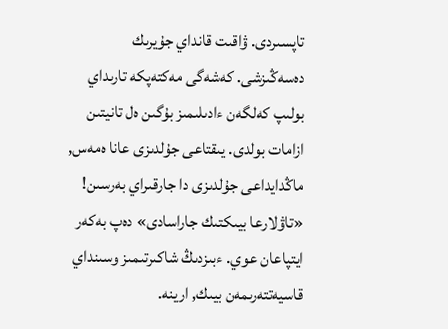تاپسىردى. ۋاقىت قانداي جۇيرىك دەسەڭىزشى. كەشەگى مەكتەپكە تارىداي بولىپ كەلگەن ءادىلىمىز بۇگىن ەل تانيتىن ازامات بولدى. يىقتاعى جۇلدىزى عانا ەمەس, ماڭدايداعى جۇلدىزى دا جارقىراي بەرسىن! «تاۋلارعا بيىكتىك جاراسادى» دەپ بەكەر ايتپاعان عوي. ءبىزدىڭ شاكىرتىمىز وسىنداي قاسيەتتەرىمەن بيىك, ارينە.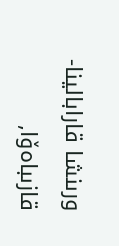ورىنشا قارابالينا-قازىباەۆا,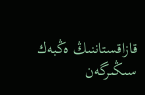قازاقستاننىڭ ەڭبەك سىڭىرگەن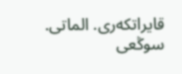قايراتكەرى. الماتى.
سوڭعى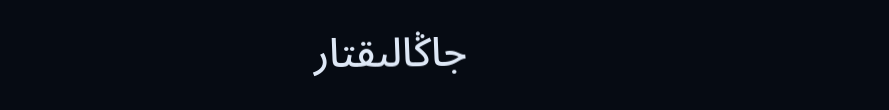جاڭالىقتار